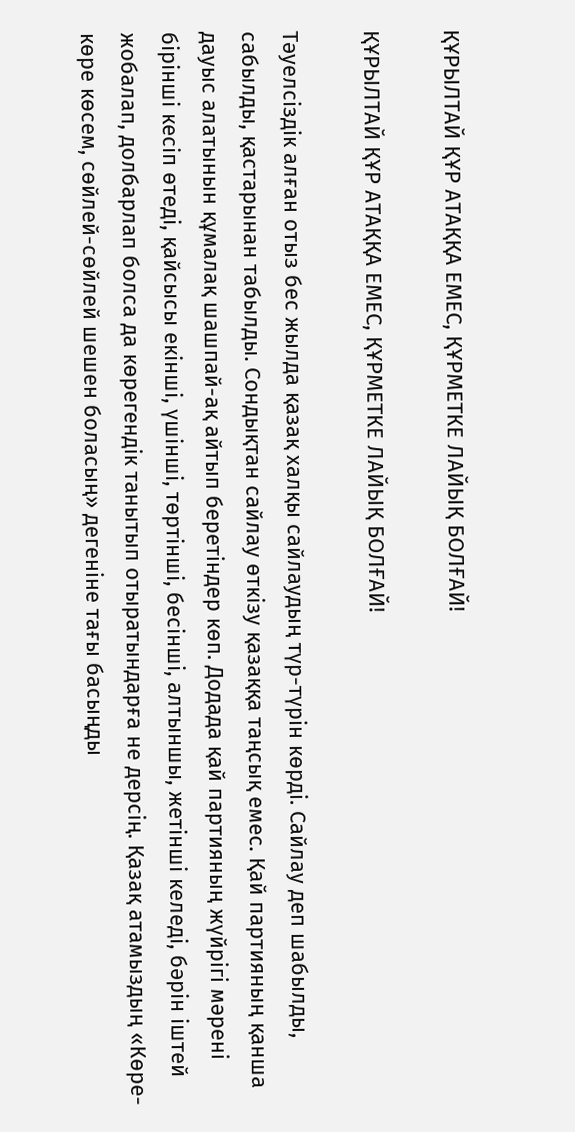ҚҰРЫЛТАЙ ҚҰР АТАҚҚА ЕМЕС, ҚҰРМЕТКЕ ЛАЙЫҚ БОЛҒАЙ!

ҚҰРЫЛТАЙ ҚҰР АТАҚҚА ЕМЕС, ҚҰРМЕТКЕ ЛАЙЫҚ БОЛҒАЙ!

Тәуелсіздік алған отыз бес жылда қазақ халқы сайлаудың түр-түрін көрді. Сайлау деп шабылды, сабылды, қастарынан табылды. Сондықтан сайлау өткізу қазаққа таңсық емес. Қай партияның қанша дауыс алатынын құмалақ шашпай-ақ айтып беретіндер көп. Додада қай партияның жүйрігі мәрені бірінші кесіп өтеді, қайсысы екінші, үшінші, төртінші, бесінші, алтыншы, жетінші келеді, бәрін іштей жобалап, долбарлап болса да көрегендік танытып отыратындарға не дерсің. Қазақ атамыздың «Көре-көре көсем, сөйлей-сөйлей шешен боласың» дегеніне тағы басыңды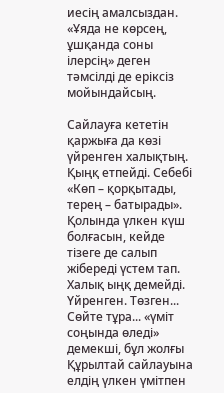иесің амалсыздан. «Ұяда не көрсең, ұшқанда соны ілерсің» деген тәмсілді де еріксіз мойындайсың.

Сайлауға кететін қаржыға да көзі үйренген халықтың. Қыңқ етпейді. Себебі «Көп – қорқытады, терең – батырады». Қолында үлкен күш болғасын, кейде тізеге де салып жібереді үстем тап. Халық ыңқ демейді. Үйренген. Төзген... Сөйте тұра... «үміт соңында өледі» демекші, бұл жолғы Құрылтай сайлауына елдің үлкен үмітпен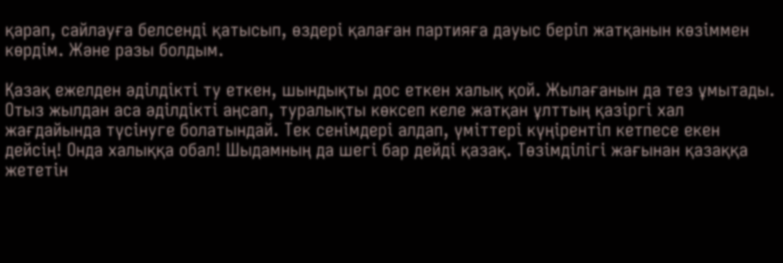қарап, сайлауға белсенді қатысып, өздері қалаған партияға дауыс беріп жатқанын көзіммен көрдім. Және разы болдым.

Қазақ ежелден әділдікті ту еткен, шындықты дос еткен халық қой. Жылағанын да тез ұмытады. Отыз жылдан аса әділдікті аңсап, туралықты көксеп келе жатқан ұлттың қазіргі хал жағдайында түсінуге болатындай. Тек сенімдері алдап, үміттері күңірентіп кетпесе екен дейсің! Онда халыққа обал! Шыдамның да шегі бар дейді қазақ. Төзімділігі жағынан қазаққа жететін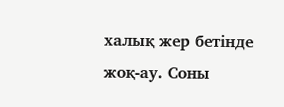халық жер бетінде жоқ-ау. Соны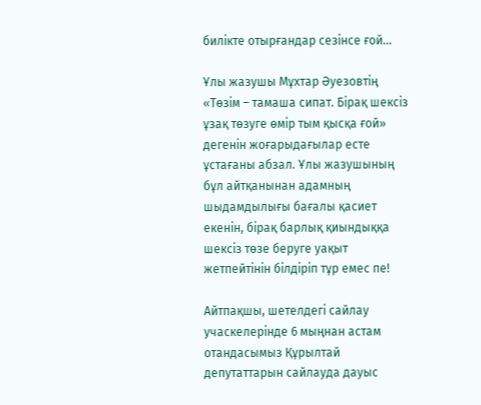билікте отырғандар сезінсе ғой...

Ұлы жазушы Мұхтар Әуезовтің «Төзім – тамаша сипат. Бірақ шексіз ұзақ төзуге өмір тым қысқа ғой» дегенін жоғарыдағылар есте ұстағаны абзал. Ұлы жазушының бұл айтқанынан адамның шыдамдылығы бағалы қасиет екенін, бірақ барлық қиындыққа шексіз төзе беруге уақыт жетпейтінін білдіріп тұр емес пе!

Айтпақшы, шетелдегі сайлау учаскелерінде 6 мыңнан астам отандасымыз Құрылтай депутаттарын сайлауда дауыс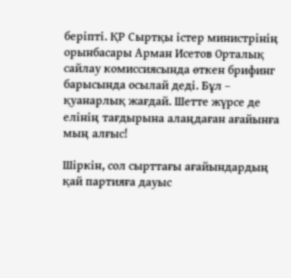беріпті. ҚР Сыртқы істер министрінің орынбасары Арман Исетов Орталық сайлау комиссиясында өткен брифинг барысында осылай деді. Бұл – қуанарлық жағдай. Шетте жүрсе де елінің тағдырына алаңдаған ағайынға мың алғыс!

Шіркін, сол сырттағы ағайындардың қай партияға дауыс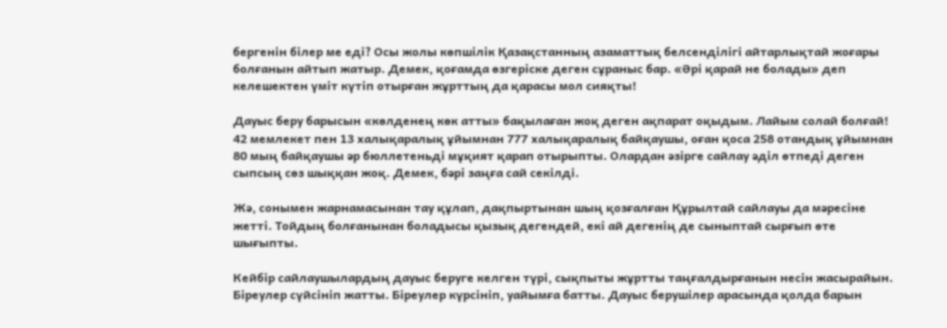бергенін білер ме еді? Осы жолы көпшілік Қазақстанның азаматтық белсенділігі айтарлықтай жоғары болғанын айтып жатыр. Демек, қоғамда өзгеріске деген сұраныс бар. «Әрі қарай не болады» деп келешектен үміт күтіп отырған жұрттың да қарасы мол сияқты!

Дауыс беру барысын «көлденең көк атты» бақылаған жоқ деген ақпарат оқыдым. Лайым солай болғай! 42 мемлекет пен 13 халықаралық ұйымнан 777 халықаралық байқаушы, оған қоса 258 отандық ұйымнан 80 мың байқаушы әр бюллетеньді мұқият қарап отырыпты. Олардан әзірге сайлау әділ өтпеді деген сыпсың сөз шыққан жоқ. Демек, бәрі заңға сай секілді.

Жә, сонымен жарнамасынан тау құлап, дақпыртынан шың қозғалған Құрылтай сайлауы да мәресіне жетті. Тойдың болғанынан боладысы қызық дегендей, екі ай дегенің де сыныптай сырғып өте шығыпты.

Кейбір сайлаушылардың дауыс беруге келген түрі, сықпыты жұртты таңғалдырғанын несін жасырайын. Біреулер сүйсініп жатты. Біреулер күрсініп, уайымға батты. Дауыс берушілер арасында қолда барын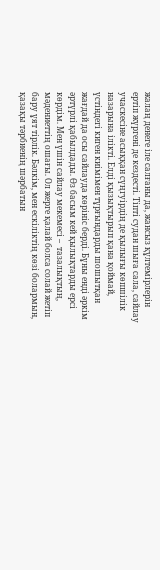жалаң денеге іле салғаны да, жансыз құлтемірлерін ертіп жүргені де кездесті. Тіпті судан шыға сала, сайлау учаскесіне асыққан сүңгуірдің де қылығы көпшілік назарына ілікті. Елді қызықтырып қана қоймай, үстіндегі киген киімімен тұрғындарды шошытқан жағдай да осы сайлауда көрініс берді. Бұны енді әркім әртүрлі қабылдады. Өз басым кей қылықтарды ерсі көрдім. Мен үшін сайлау мекемесі –  тазалықтың, мәдениеттің ошағы. Ол жерге қалай болса солай жетіп бару ұят тірлік. Бәлкім, мен ескіліктің көзі болармын, қазақы тәрбиенің шәрбатын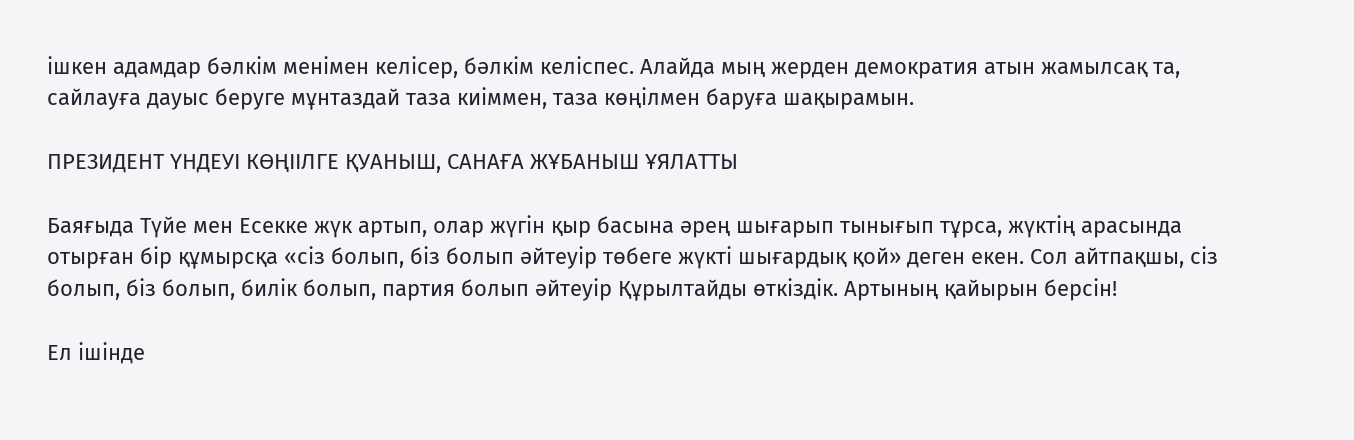ішкен адамдар бәлкім менімен келісер, бәлкім келіспес. Алайда мың жерден демократия атын жамылсақ та, сайлауға дауыс беруге мұнтаздай таза киіммен, таза көңілмен баруға шақырамын.

ПРЕЗИДЕНТ ҮНДЕУІ КӨҢІІЛГЕ ҚУАНЫШ, САНАҒА ЖҰБАНЫШ ҰЯЛАТТЫ

Баяғыда Түйе мен Есекке жүк артып, олар жүгін қыр басына әрең шығарып тынығып тұрса, жүктің арасында отырған бір құмырсқа «сіз болып, біз болып әйтеуір төбеге жүкті шығардық қой» деген екен. Сол айтпақшы, сіз болып, біз болып, билік болып, партия болып әйтеуір Құрылтайды өткіздік. Артының қайырын берсін!

Ел ішінде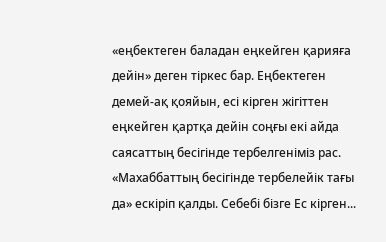«еңбектеген баладан еңкейген қарияға дейін» деген тіркес бар. Еңбектеген демей-ақ қояйын, есі кірген жігіттен еңкейген қартқа дейін соңғы екі айда саясаттың бесігінде тербелгеніміз рас. «Махаббаттың бесігінде тербелейік тағы да» ескіріп қалды. Себебі бізге Ес кірген...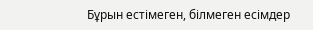Бұрын естімеген, білмеген есімдер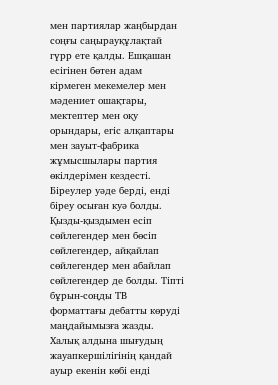мен партиялар жаңбырдан соңғы саңырауқұлақтай гүрр ете қалды. Ешқашан есігінен бөтен адам кірмеген мекемелер мен мәдениет ошақтары, мектептер мен оқу орындары, егіс алқаптары мен зауыт-фабрика жұмысшылары партия өкілдерімен кездесті. Біреулер уәде берді, енді біреу осыған куә болды. Қызды-қыздымен есіп сөйлегендер мен бөсіп сөйлегендер, айқайлап сөйлегендер мен абайлап сөйлегендер де болды. Тіпті бұрын-соңды ТВ форматтағы дебатты көруді маңдайымызға жазды. Халық алдына шығудың жауапкершілігінің қандай ауыр екенін көбі енді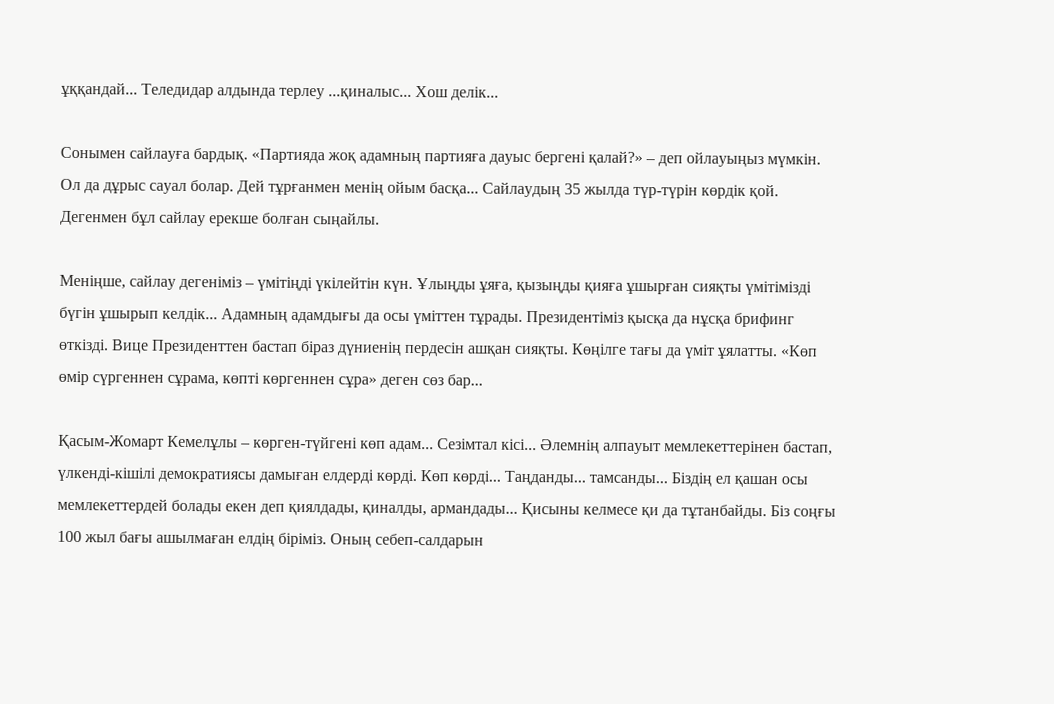ұққандай... Теледидар алдында терлеу ...қиналыс... Хош делік...

Сонымен сайлауға бардық. «Партияда жоқ адамның партияға дауыс бергені қалай?» – деп ойлауыңыз мүмкін. Ол да дұрыс сауал болар. Дей тұрғанмен менің ойым басқа... Сайлаудың 35 жылда түр-түрін көрдік қой. Дегенмен бұл сайлау ерекше болған сыңайлы.

Меніңше, сайлау дегеніміз – үмітіңді үкілейтін күн. Ұлыңды ұяға, қызыңды қияға ұшырған сияқты үмітімізді бүгін ұшырып келдік... Адамның адамдығы да осы үміттен тұрады. Президентіміз қысқа да нұсқа брифинг өткізді. Вице Президенттен бастап біраз дүниенің пердесін ашқан сияқты. Көңілге тағы да үміт ұялатты. «Көп өмір сүргеннен сұрама, көпті көргеннен сұра» деген сөз бар...

Қасым-Жомарт Кемелұлы – көрген-түйгені көп адам... Сезімтал кісі... Әлемнің алпауыт мемлекеттерінен бастап, үлкенді-кішілі демократиясы дамыған елдерді көрді. Көп көрді... Таңданды... тамсанды... Біздің ел қашан осы мемлекеттердей болады екен деп қиялдады, қиналды, армандады... Қисыны келмесе қи да тұтанбайды. Біз соңғы 100 жыл бағы ашылмаған елдің біріміз. Оның себеп-салдарын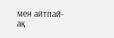мен айтпай-ақ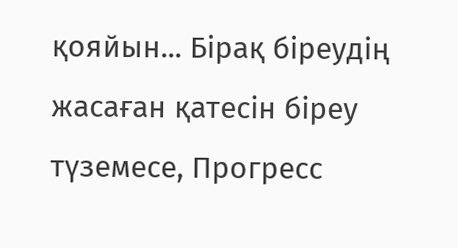қояйын... Бірақ біреудің жасаған қатесін біреу түземесе, Прогресс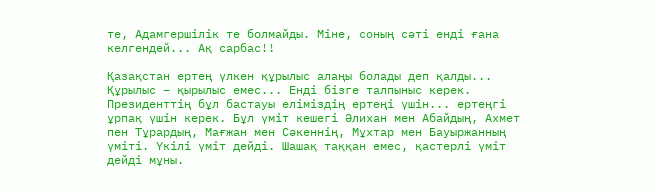те, Адамгершілік те болмайды. Міне, соның сәті енді ғана келгендей... Ақ сарбас!!

Қазақстан ертең үлкен құрылыс алаңы болады деп қалды... Құрылыс – қырылыс емес... Енді бізге талпыныс керек. Президенттің бұл бастауы еліміздің ертеңі үшін... ертеңгі ұрпақ үшін керек. Бұл үміт кешегі Әлихан мен Абайдың, Ахмет пен Тұрардың, Мағжан мен Сәкеннің, Мұхтар мен Бауыржанның үміті. Үкілі үміт дейді. Шашақ таққан емес, қастерлі үміт дейді мұны.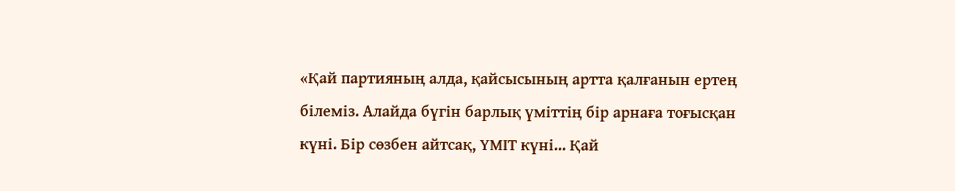«Қай партияның алда, қайсысының артта қалғанын ертең білеміз. Алайда бүгін барлық үміттің бір арнаға тоғысқан күні. Бір сөзбен айтсақ, ҮМІТ күні... Қай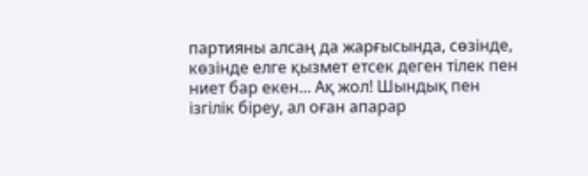партияны алсаң да жарғысында, сөзінде, көзінде елге қызмет етсек деген тілек пен ниет бар екен... Ақ жол! Шындық пен ізгілік біреу, ал оған апарар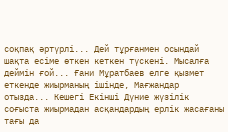соқпақ әртүрлі... Дей тұрғанмен осындай шақта есіме өткен кеткен түскені. Мысалға деймін ғой... Ғани Мұратбаев елге қызмет еткенде жиырманың ішінде, Мағжандар отызда... Кешегі Екінші Дүние жүзілік соғыста жиырмадан асқандардың ерлік жасағаны тағы да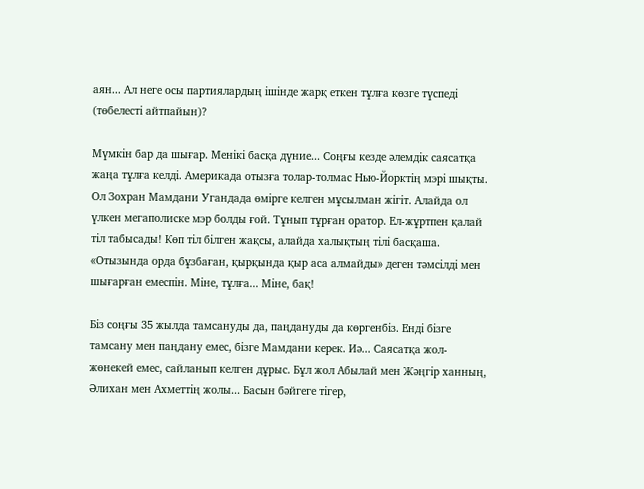аян... Ал неге осы партиялардың ішінде жарқ еткен тұлға көзге түспеді (төбелесті айтпайын)?

Мүмкін бар да шығар. Менікі басқа дүние... Соңғы кезде әлемдік саясатқа жаңа тұлға келді. Америкада отызға толар-толмас Нью-Йорктің мэрі шықты. Ол Зохран Мамдани Угандада өмірге келген мұсылман жігіт. Алайда ол үлкен мегаполиске мэр болды ғой. Тұнып тұрған оратор. Ел-жұртпен қалай тіл табысады! Көп тіл білген жақсы, алайда халықтың тілі басқаша. «Отызында орда бұзбаған, қырқында қыр аса алмайды» деген тәмсілді мен шығарған емеспін. Міне, тұлға... Міне, бақ!

Біз соңғы 35 жылда тамсануды да, паңдануды да көргенбіз. Енді бізге тамсану мен паңдану емес, бізге Мамдани керек. Иә... Саясатқа жол-жөнекей емес, сайланып келген дұрыс. Бұл жол Абылай мен Жәңгір ханның, Әлихан мен Ахметтің жолы... Басын бәйгеге тігер,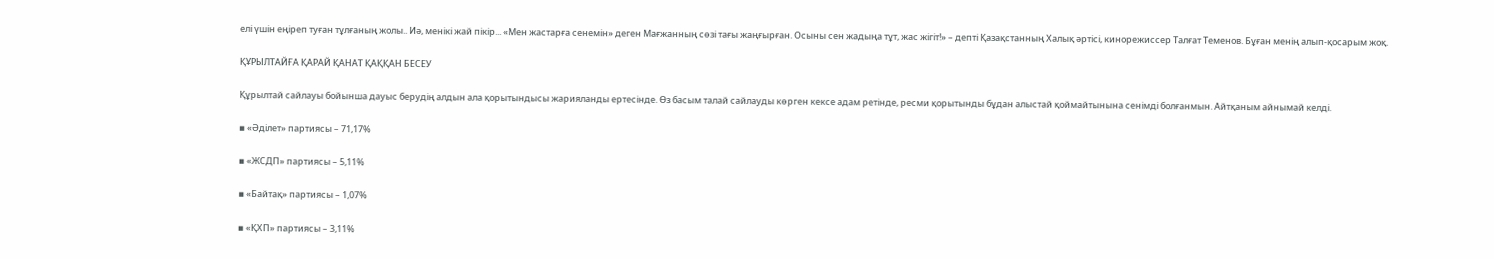елі үшін еңіреп туған тұлғаның жолы.. Иә, менікі жай пікір... «Мен жастарға сенемін» деген Мағжанның сөзі тағы жаңғырған. Осыны сен жадыңа тұт, жас жігіт!» – депті Қазақстанның Халық әртісі, кинорежиссер Талғат Теменов. Бұған менің алып-қосарым жоқ.

ҚҰРЫЛТАЙҒА ҚАРАЙ ҚАНАТ ҚАҚҚАН БЕСЕУ

Құрылтай сайлауы бойынша дауыс берудің алдын ала қорытындысы жарияланды ертесінде. Өз басым талай сайлауды көрген кексе адам ретінде, ресми қорытынды бұдан алыстай қоймайтынына сенімді болғанмын. Айтқаным айнымай келді.

▪ «Әділет» партиясы – 71,17%

▪ «ЖСДП» партиясы – 5,11%

▪ «Байтақ» партиясы – 1,07%

▪ «ҚХП» партиясы – 3,11%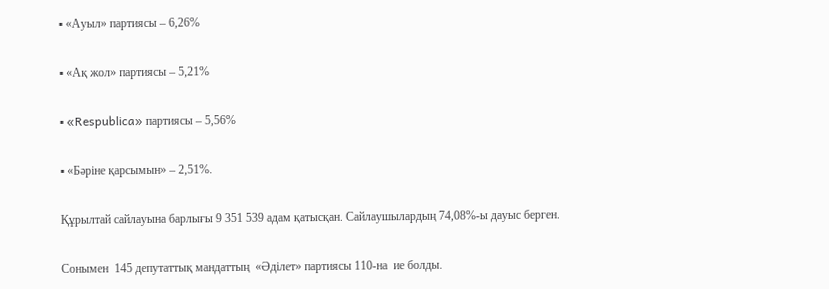▪ «Ауыл» партиясы – 6,26%

▪ «Ақ жол» партиясы – 5,21%

▪ «Respublica» партиясы – 5,56%

▪ «Бәріне қарсымын» – 2,51%.

Құрылтай сайлауына барлығы 9 351 539 адам қатысқан. Сайлаушылардың 74,08%-ы дауыс берген.

Сонымен  145 депутаттық мандаттың  «Әділет» партиясы 110-на  ие болды.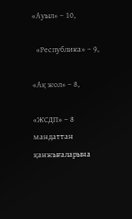«Ауыл» – 10,

  «Республика» – 9,

«Ақ жол» – 8,

«ЖСДП» – 8 мандаттан қанжығаларына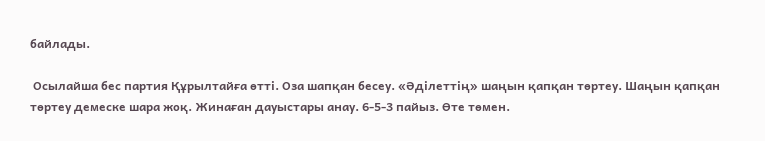байлады.

 Осылайша бес партия Құрылтайға өтті. Оза шапқан бесеу. «Әділеттің» шаңын қапқан төртеу. Шаңын қапқан төртеу демеске шара жоқ. Жинаған дауыстары анау. 6-5-3 пайыз. Өте төмен.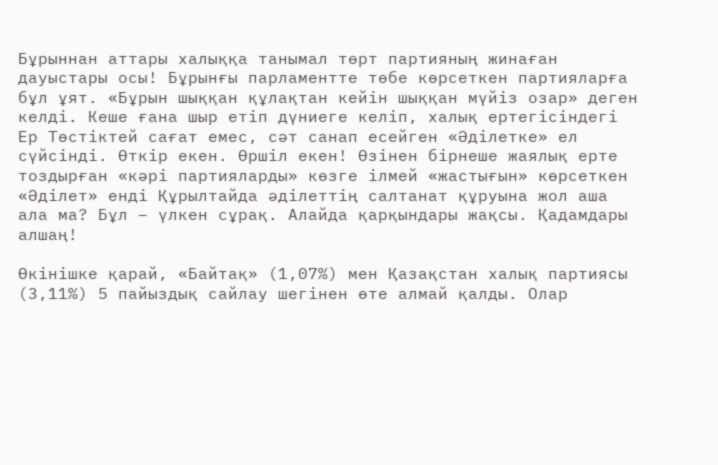Бұрыннан аттары халыққа танымал төрт партияның жинаған дауыстары осы! Бұрынғы парламентте төбе көрсеткен партияларға бұл ұят. «Бұрын шыққан құлақтан кейін шыққан мүйіз озар» деген келді. Кеше ғана шыр етіп дүниеге келіп, халық ертегісіндегі Ер Төстіктей сағат емес, сәт санап есейген «Әділетке» ел сүйсінді. Өткір екен. Өршіл екен! Өзінен бірнеше жаялық ерте тоздырған «кәрі партияларды» көзге ілмей «жастығын» көрсеткен «Әділет» енді Құрылтайда әділеттің салтанат құруына жол аша ала ма? Бұл – үлкен сұрақ. Алайда қарқындары жақсы. Қадамдары алшаң!

Өкінішке қарай, «Байтақ» (1,07%) мен Қазақстан халық партиясы (3,11%) 5 пайыздық сайлау шегінен өте алмай қалды. Олар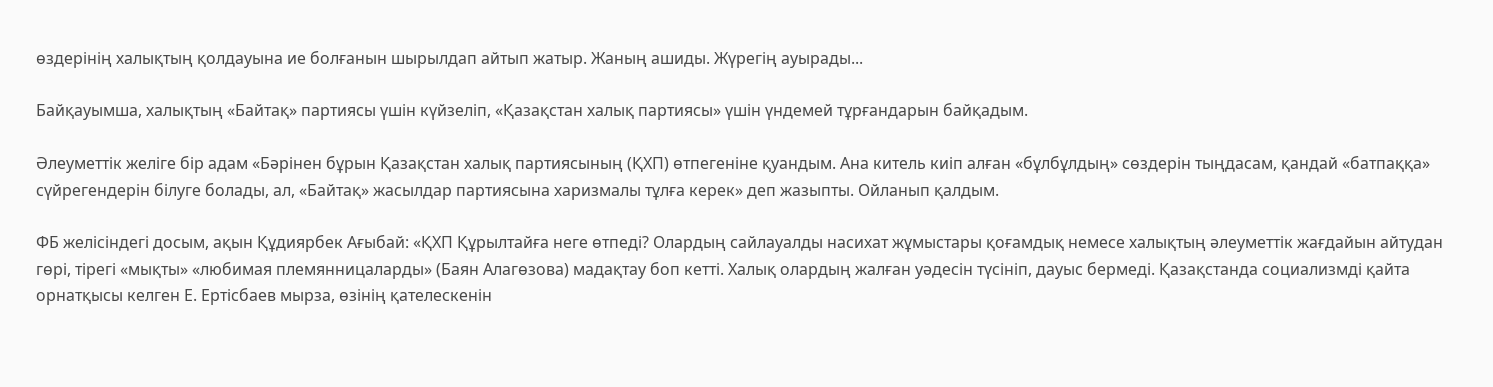өздерінің халықтың қолдауына ие болғанын шырылдап айтып жатыр. Жаның ашиды. Жүрегің ауырады...

Байқауымша, халықтың «Байтақ» партиясы үшін күйзеліп, «Қазақстан халық партиясы» үшін үндемей тұрғандарын байқадым.

Әлеуметтік желіге бір адам «Бәрінен бұрын Қазақстан халық партиясының (ҚХП) өтпегеніне қуандым. Ана китель киіп алған «бұлбұлдың» сөздерін тыңдасам, қандай «батпаққа» сүйрегендерін білуге болады, ал, «Байтақ» жасылдар партиясына харизмалы тұлға керек» деп жазыпты. Ойланып қалдым.

ФБ желісіндегі досым, ақын Құдиярбек Ағыбай: «ҚХП Құрылтайға неге өтпеді? Олардың сайлауалды насихат жұмыстары қоғамдық немесе халықтың әлеуметтік жағдайын айтудан гөрі, тірегі «мықты» «любимая племянницаларды» (Баян Алагөзова) мадақтау боп кетті. Халық олардың жалған уәдесін түсініп, дауыс бермеді. Қазақстанда социализмді қайта орнатқысы келген Е. Ертісбаев мырза, өзінің қателескенін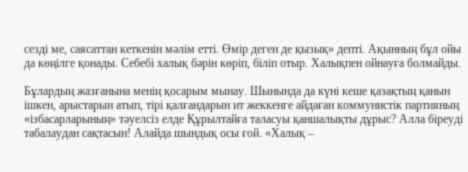сезді ме, саясаттан кеткенін мәлім етті. Өмір деген де қызық» депті. Ақынның бұл ойы да көңілге қонады. Себебі халық бәрін көріп, біліп отыр. Халықпен ойнауға болмайды.

Бұлардың жазғанына менің қосарым мынау. Шынында да күні кеше қазақтың қанын ішкен, арыстарын атып, тірі қалғандарын ит жеккенге айдаған коммунистік партияның «ізбасарларының» тәуелсіз елде Құрылтайға таласуы қаншалықты дұрыс? Алла біреуді табалаудан сақтасын! Алайда шындық осы ғой. «Халық –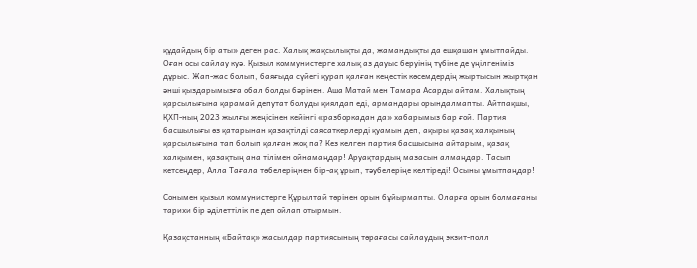құдайдың бір аты» деген рас. Халық жақсылықты да, жамандықты да ешқашан ұмытпайды. Оған осы сайлау куә. Қызыл коммунистерге халық аз дауыс беруінің түбіне де үңілгеніміз дұрыс. Жап-жас болып, баяғыда сүйегі қурап қалған кеңестік көсемдердің жыртысын жыртқан әнші қыздарымызға обал болды бәрінен. Аша Матай мен Тамара Асарды айтам. Халықтың қарсылығына қарамай депутат болуды қиялдап еді, армандары орындалмапты. Айтпақшы, ҚХП-ның 2023 жылғы жеңісінен кейінгі «разборкадан да» хабарымыз бар ғой. Партия басшылығы өз қатарынан қазақтілді саясаткерлерді қуамын деп, ақыры қазақ халқының қарсылығына тап болып қалған жоқ па? Кез келген партия басшысына айтарым, қазақ халқымен, қазақтың ана тілімен ойнамаңдар! Аруақтардың мазасын алмаңдар. Тасып кетсеңдер, Алла Тағала төбелеріңнен бір-ақ ұрып, тәубелеріңе келтіреді! Осыны ұмытпаңдар!

Сонымен қызыл коммунистерге Құрылтай төрінен орын бұйырмапты. Оларға орын болмағаны тарихи бір әділеттілік пе деп ойлап отырмын.

Қазақстанның «Байтақ» жасылдар партиясының төрағасы сайлаудың экзит-полл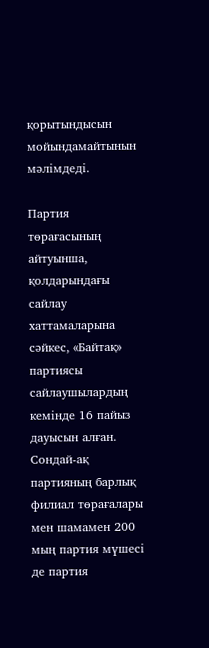қорытындысын мойындамайтынын мәлімдеді.

Партия төрағасының айтуынша, қолдарындағы сайлау хаттамаларына сәйкес, «Байтақ» партиясы сайлаушылардың кемінде 16 пайыз дауысын алған. Сондай-ақ партияның барлық филиал төрағалары мен шамамен 200 мың партия мүшесі де партия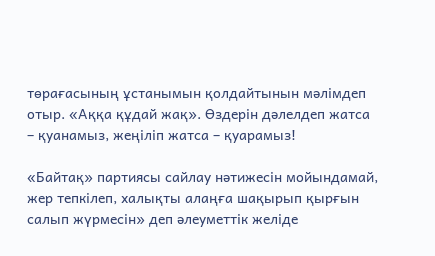төрағасының ұстанымын қолдайтынын мәлімдеп отыр. «Аққа құдай жақ». Өздерін дәлелдеп жатса – қуанамыз, жеңіліп жатса – қуарамыз!

«Байтақ» партиясы сайлау нәтижесін мойындамай, жер тепкілеп, халықты алаңға шақырып қырғын салып жүрмесін» деп әлеуметтік желіде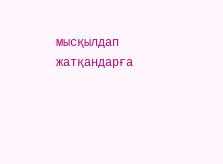мысқылдап жатқандарға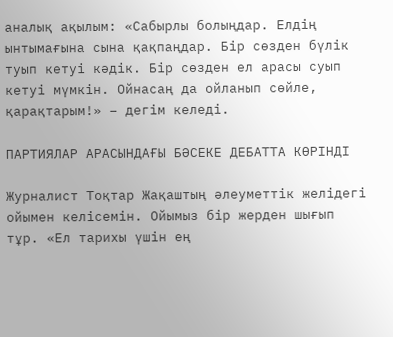аналық ақылым: «Сабырлы болыңдар. Елдің ынтымағына сына қақпаңдар. Бір сөзден бүлік туып кетуі кәдік. Бір сөзден ел арасы суып кетуі мүмкін. Ойнасаң да ойланып сөйле, қарақтарым!» – дегім келеді.

ПАРТИЯЛАР АРАСЫНДАҒЫ БӘСЕКЕ ДЕБАТТА КӨРІНДІ

Журналист Тоқтар Жақаштың әлеуметтік желідегі ойымен келісемін. Ойымыз бір жерден шығып тұр. «Ел тарихы үшін ең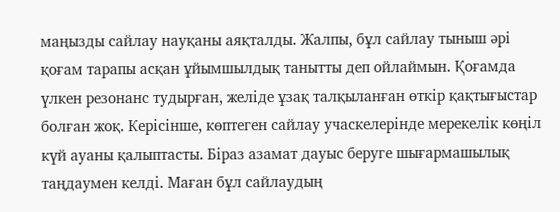маңызды сайлау науқаны аяқталды. Жалпы, бұл сайлау тыныш әрі қоғам тарапы асқан ұйымшылдық танытты деп ойлаймын. Қоғамда үлкен резонанс тудырған, желіде ұзақ талқыланған өткір қақтығыстар болған жоқ. Керісінше, көптеген сайлау учаскелерінде мерекелік көңіл күй ауаны қалыптасты. Біраз азамат дауыс беруге шығармашылық таңдаумен келді. Маған бұл сайлаудың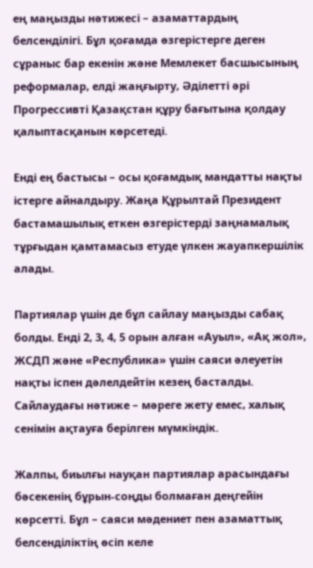ең маңызды нәтижесі – азаматтардың белсенділігі. Бұл қоғамда өзгерістерге деген сұраныс бар екенін және Мемлекет басшысының реформалар, елді жаңғырту, Әділетті әрі Прогрессивті Қазақстан құру бағытына қолдау қалыптасқанын көрсетеді.

Енді ең бастысы – осы қоғамдық мандатты нақты істерге айналдыру. Жаңа Құрылтай Президент бастамашылық еткен өзгерістерді заңнамалық тұрғыдан қамтамасыз етуде үлкен жауапкершілік алады.

Партиялар үшін де бұл сайлау маңызды сабақ болды. Енді 2, 3, 4, 5 орын алған «Ауыл», «Ақ жол», ЖСДП және «Республика» үшін саяси әлеуетін нақты іспен дәлелдейтін кезең басталды. Сайлаудағы нәтиже – мәреге жету емес, халық сенімін ақтауға берілген мүмкіндік.

Жалпы, биылғы науқан партиялар арасындағы бәсекенің бұрын-соңды болмаған деңгейін көрсетті. Бұл – саяси мәдениет пен азаматтық белсенділіктің өсіп келе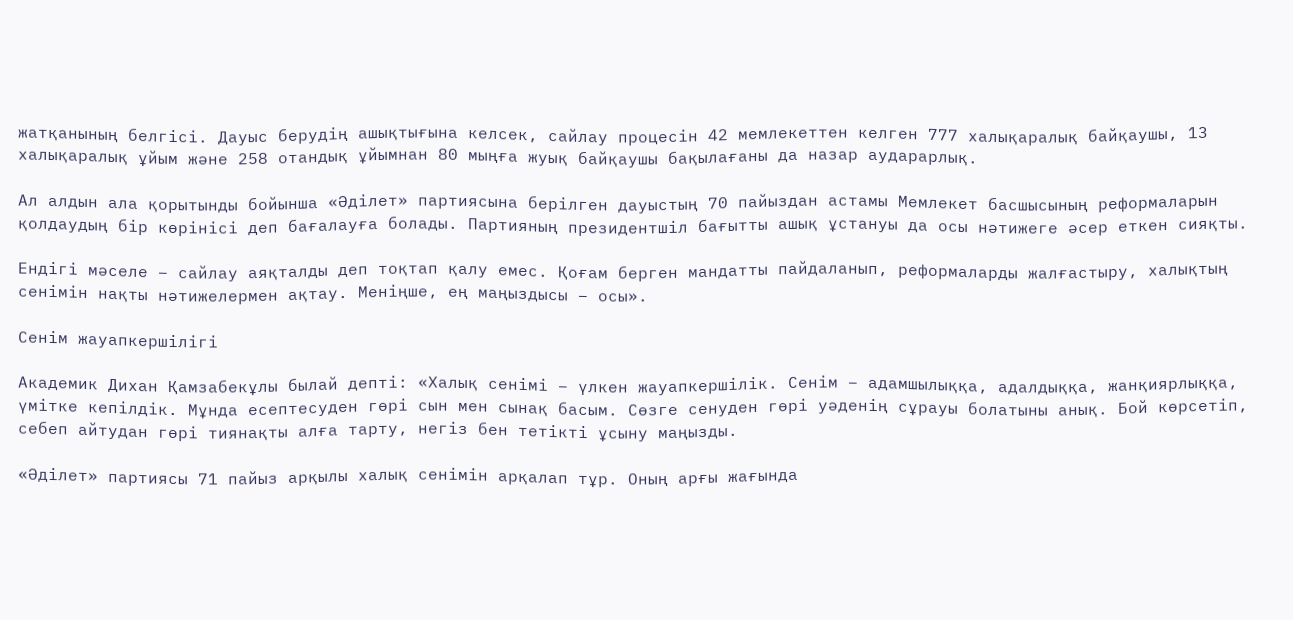жатқанының белгісі. Дауыс берудің ашықтығына келсек, сайлау процесін 42 мемлекеттен келген 777 халықаралық байқаушы, 13 халықаралық ұйым және 258 отандық ұйымнан 80 мыңға жуық байқаушы бақылағаны да назар аударарлық.

Ал алдын ала қорытынды бойынша «Әділет» партиясына берілген дауыстың 70 пайыздан астамы Мемлекет басшысының реформаларын қолдаудың бір көрінісі деп бағалауға болады. Партияның президентшіл бағытты ашық ұстануы да осы нәтижеге әсер еткен сияқты.

Ендігі мәселе – сайлау аяқталды деп тоқтап қалу емес. Қоғам берген мандатты пайдаланып, реформаларды жалғастыру, халықтың сенімін нақты нәтижелермен ақтау. Меніңше, ең маңыздысы – осы».

Сенім жауапкершілігі

Академик Дихан Қамзабекұлы былай депті: «Халық сенімі – үлкен жауапкершілік. Сенім – адамшылыққа, адалдыққа, жанқиярлыққа, үмітке кепілдік. Мұнда есептесуден гөрі сын мен сынақ басым. Сөзге сенуден гөрі уәденің сұрауы болатыны анық. Бой көрсетіп, себеп айтудан гөрі тиянақты алға тарту, негіз бен тетікті ұсыну маңызды.

«Әділет» партиясы 71 пайыз арқылы халық сенімін арқалап тұр. Оның арғы жағында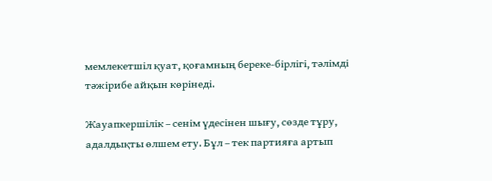мемлекетшіл қуат, қоғамның береке-бірлігі, тәлімді тәжірибе айқын көрінеді.

Жауапкершілік – сенім үдесінен шығу, сөзде тұру, адалдықты өлшем ету. Бұл – тек партияға артып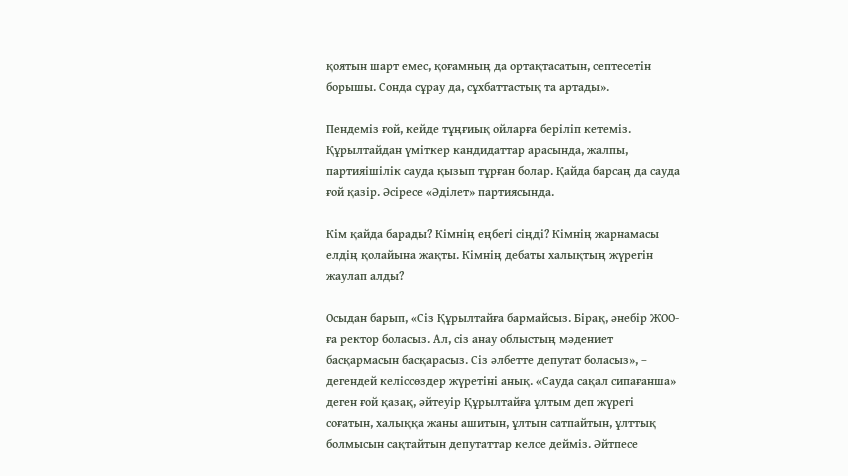қоятын шарт емес, қоғамның да ортақтасатын, септесетін борышы. Сонда сұрау да, сұхбаттастық та артады».

Пендеміз ғой, кейде тұңғиық ойларға беріліп кетеміз. Құрылтайдан үміткер кандидаттар арасында, жалпы, партияішілік сауда қызып тұрған болар. Қайда барсаң да сауда ғой қазір. Әсіресе «Әділет» партиясында.

Кім қайда барады? Кімнің еңбегі сіңді? Кімнің жарнамасы елдің қолайына жақты. Кімнің дебаты халықтың жүрегін жаулап алды?

Осыдан барып, «Сіз Құрылтайға бармайсыз. Бірақ, әнебір ЖОО-ға ректор боласыз. Ал, сіз анау облыстың мәдениет басқармасын басқарасыз. Сіз әлбетте депутат боласыз», – дегендей келіссөздер жүретіні анық. «Сауда сақал сипағанша» деген ғой қазақ, әйтеуір Құрылтайға ұлтым деп жүрегі соғатын, халыққа жаны ашитын, ұлтын сатпайтын, ұлттық болмысын сақтайтын депутаттар келсе дейміз. Әйтпесе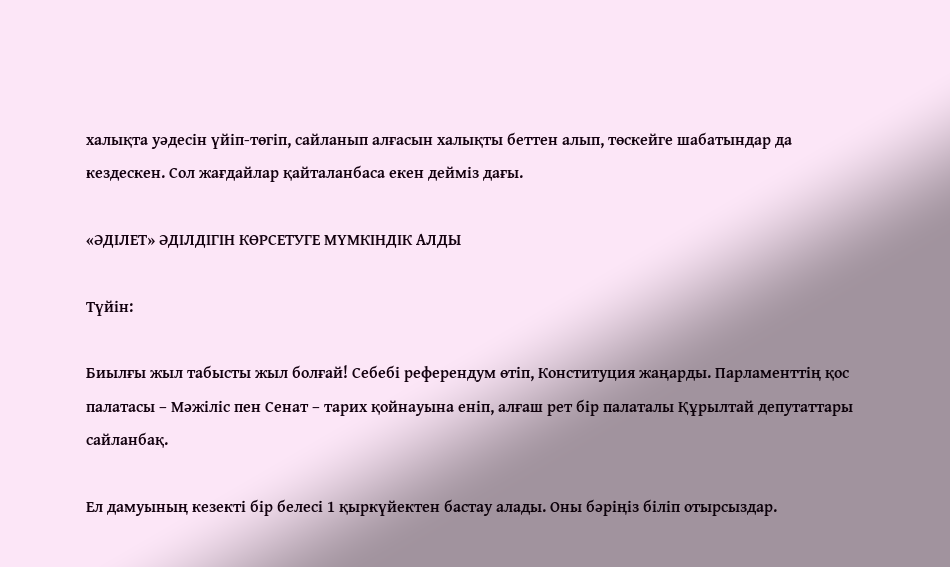халықта уәдесін үйіп-төгіп, сайланып алғасын халықты беттен алып, төскейге шабатындар да кездескен. Сол жағдайлар қайталанбаса екен дейміз дағы.

«ӘДІЛЕТ» ӘДІЛДІГІН КӨРСЕТУГЕ МҮМКІНДІК АЛДЫ

Түйін:

Биылғы жыл табысты жыл болғай! Себебі референдум өтіп, Конституция жаңарды. Парламенттің қос палатасы – Мәжіліс пен Сенат – тарих қойнауына еніп, алғаш рет бір палаталы Құрылтай депутаттары сайланбақ.

Ел дамуының кезекті бір белесі 1 қыркүйектен бастау алады. Оны бәріңіз біліп отырсыздар.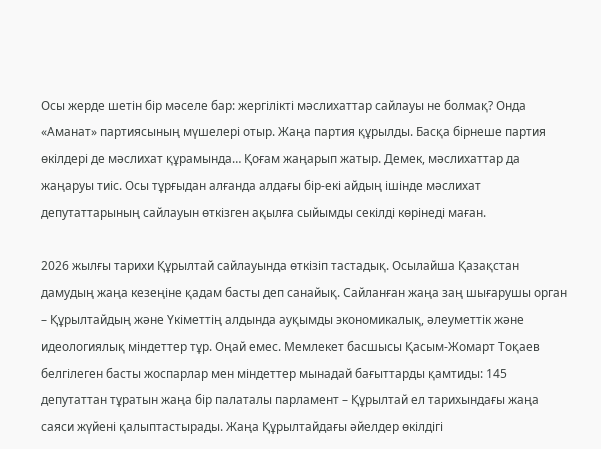Осы жерде шетін бір мәселе бар: жергілікті мәслихаттар сайлауы не болмақ? Онда «Аманат» партиясының мүшелері отыр. Жаңа партия құрылды. Басқа бірнеше партия өкілдері де мәслихат құрамында… Қоғам жаңарып жатыр. Демек, мәслихаттар да жаңаруы тиіс. Осы тұрғыдан алғанда алдағы бір-екі айдың ішінде мәслихат депутаттарының сайлауын өткізген ақылға сыйымды секілді көрінеді маған.

2026 жылғы тарихи Құрылтай сайлауында өткізіп тастадық. Осылайша Қазақстан дамудың жаңа кезеңіне қадам басты деп санайық. Сайланған жаңа заң шығарушы орган – Құрылтайдың және Үкіметтің алдында ауқымды экономикалық, әлеуметтік және идеологиялық міндеттер тұр. Оңай емес. Мемлекет басшысы Қасым-Жомарт Тоқаев белгілеген басты жоспарлар мен міндеттер мынадай бағыттарды қамтиды: 145 депутаттан тұратын жаңа бір палаталы парламент – Құрылтай ел тарихындағы жаңа саяси жүйені қалыптастырады. Жаңа Құрылтайдағы әйелдер өкілдігі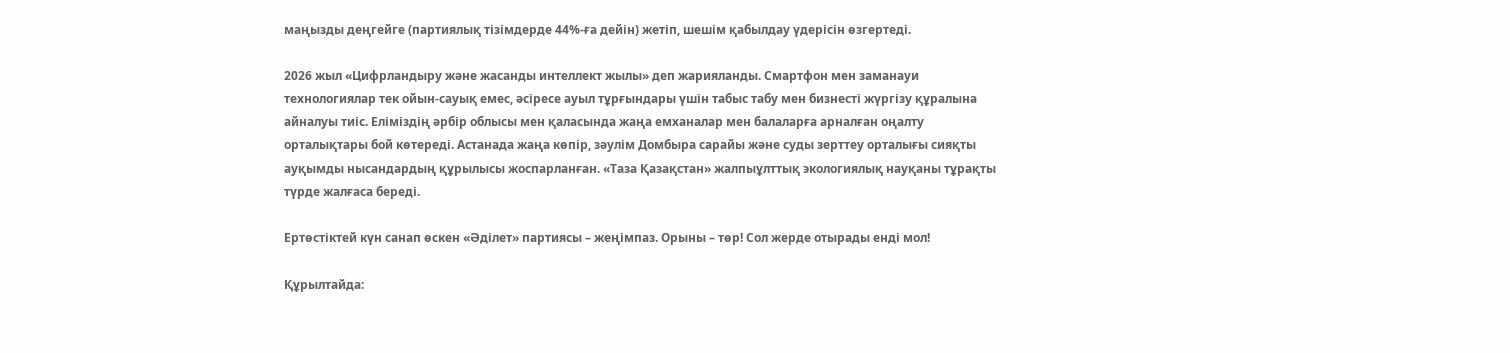маңызды деңгейге (партиялық тізімдерде 44%-ға дейін) жетіп, шешім қабылдау үдерісін өзгертеді.

2026 жыл «Цифрландыру және жасанды интеллект жылы» деп жарияланды. Смартфон мен заманауи технологиялар тек ойын-сауық емес, әсіресе ауыл тұрғындары үшін табыс табу мен бизнесті жүргізу құралына айналуы тиіс. Еліміздің әрбір облысы мен қаласында жаңа емханалар мен балаларға арналған оңалту орталықтары бой көтереді. Астанада жаңа көпір, зәулім Домбыра сарайы және суды зерттеу орталығы сияқты ауқымды нысандардың құрылысы жоспарланған. «Таза Қазақстан» жалпыұлттық экологиялық науқаны тұрақты түрде жалғаса береді.

Ертөстіктей күн санап өскен «Әділет» партиясы – жеңімпаз. Орыны – төр! Сол жерде отырады енді мол!

Құрылтайда: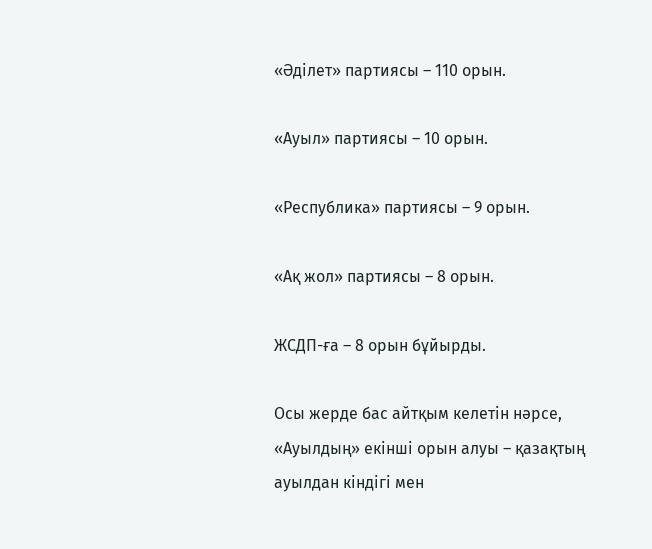«Әділет» партиясы – 110 орын.

«Ауыл» партиясы – 10 орын.

«Республика» партиясы – 9 орын.

«Ақ жол» партиясы – 8 орын.

ЖСДП-ға – 8 орын бұйырды.

Осы жерде бас айтқым келетін нәрсе, «Ауылдың» екінші орын алуы – қазақтың ауылдан кіндігі мен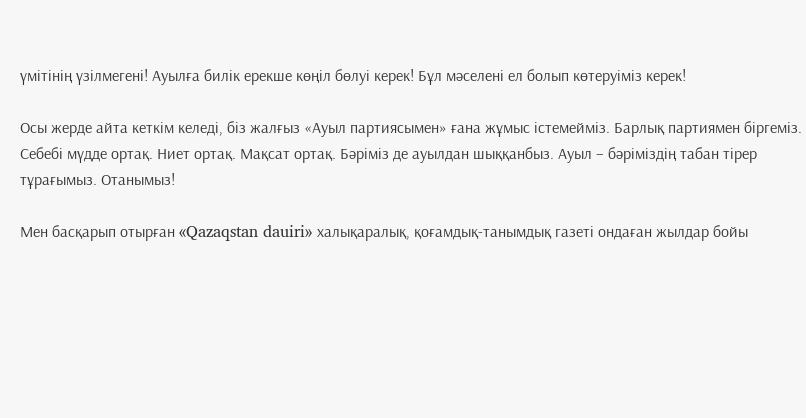үмітінің үзілмегені! Ауылға билік ерекше көңіл бөлуі керек! Бұл мәселені ел болып көтеруіміз керек!

Осы жерде айта кеткім келеді, біз жалғыз «Ауыл партиясымен» ғана жұмыс істемейміз. Барлық партиямен біргеміз. Себебі мүдде ортақ. Ниет ортақ. Мақсат ортақ. Бәріміз де ауылдан шыққанбыз. Ауыл – бәріміздің табан тірер тұрағымыз. Отанымыз!

Мен басқарып отырған «Qazaqstan dauiri» халықаралық, қоғамдық-танымдық газеті ондаған жылдар бойы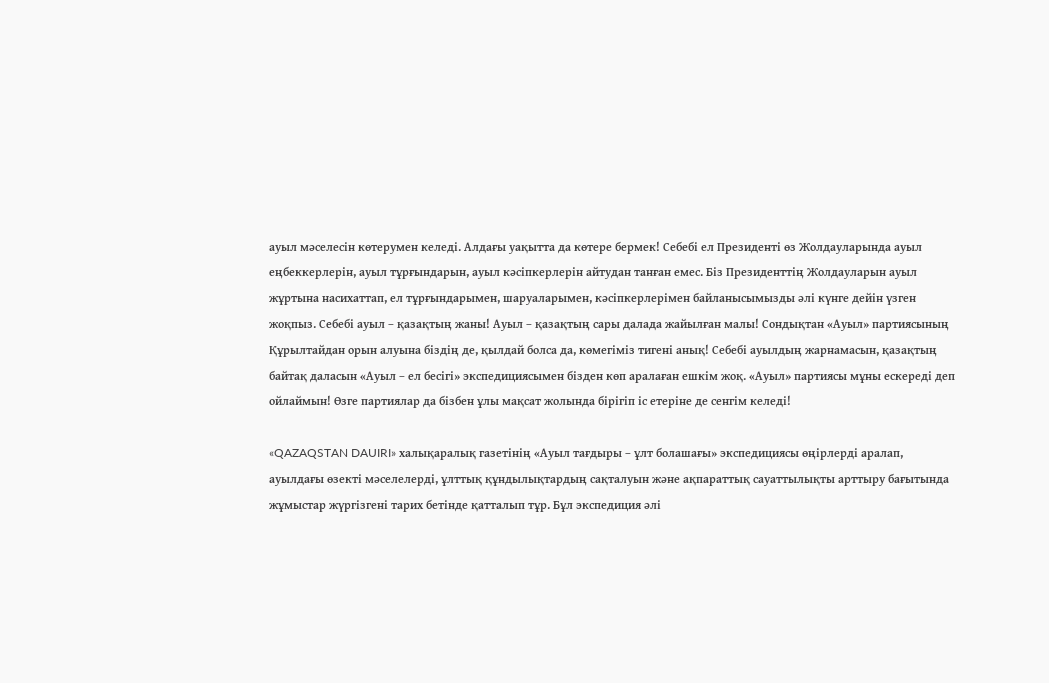ауыл мәселесін көтерумен келеді. Алдағы уақытта да көтере бермек! Себебі ел Президенті өз Жолдауларында ауыл еңбеккерлерін, ауыл тұрғындарын, ауыл кәсіпкерлерін айтудан танған емес. Біз Президенттің Жолдауларын ауыл жұртына насихаттап, ел тұрғындарымен, шаруаларымен, кәсіпкерлерімен байланысымызды әлі күнге дейін үзген жоқпыз. Себебі ауыл – қазақтың жаны! Ауыл – қазақтың сары далада жайылған малы! Сондықтан «Ауыл» партиясының Құрылтайдан орын алуына біздің де, қылдай болса да, көмегіміз тигені анық! Себебі ауылдың жарнамасын, қазақтың байтақ даласын «Ауыл – ел бесігі» экспедициясымен бізден көп аралаған ешкім жоқ. «Ауыл» партиясы мұны ескереді деп ойлаймын! Өзге партиялар да бізбен ұлы мақсат жолында бірігіп іс етеріне де сенгім келеді!

«QAZAQSTAN DAUIRI» халықаралық газетінің «Ауыл тағдыры – ұлт болашағы» экспедициясы өңірлерді аралап, ауылдағы өзекті мәселелерді, ұлттық құндылықтардың сақталуын және ақпараттық сауаттылықты арттыру бағытында жұмыстар жүргізгені тарих бетінде қатталып тұр. Бұл экспедиция әлі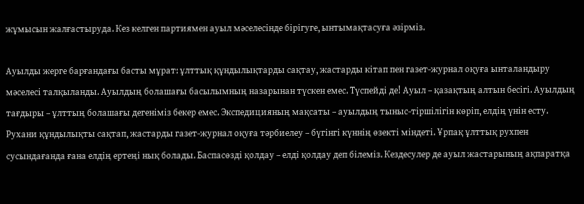жұмысын жалғастыруда. Кез келген партиямен ауыл мәселесінде бірігуге, ынтымақтасуға әзірміз.

Ауылды жерге барғандағы басты мұрат: ұлттық құндылықтарды сақтау, жастарды кітап пен газет-журнал оқуға ынталандыру мәселесі талқыланды. Ауылдың болашағы басылымның назарынан түскен емес. Түспейді де! Ауыл – қазақтың алтын бесігі. Ауылдың тағдыры – ұлттың болашағы дегеніміз бекер емес. Экспедицияның мақсаты – ауылдың тыныс-тіршілігін көріп, елдің үнін есту. Рухани құндылықты сақтап, жастарды газет-журнал оқуға тәрбиелеу – бүгінгі күннің өзекті міндеті. Ұрпақ ұлттық рухпен сусындағанда ғана елдің ертеңі нық болады. Баспасөзді қолдау – елді қолдау деп білеміз. Кездесулер де ауыл жастарының ақпаратқа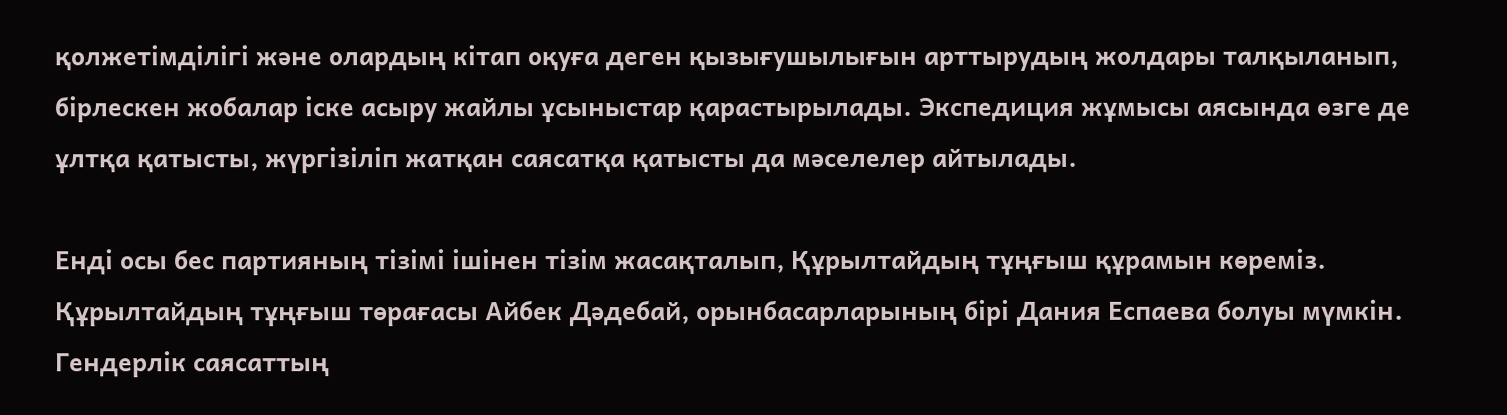қолжетімділігі және олардың кітап оқуға деген қызығушылығын арттырудың жолдары талқыланып, бірлескен жобалар іске асыру жайлы ұсыныстар қарастырылады. Экспедиция жұмысы аясында өзге де ұлтқа қатысты, жүргізіліп жатқан саясатқа қатысты да мәселелер айтылады.

Енді осы бес партияның тізімі ішінен тізім жасақталып, Құрылтайдың тұңғыш құрамын көреміз. Құрылтайдың тұңғыш төрағасы Айбек Дәдебай, орынбасарларының бірі Дания Еспаева болуы мүмкін. Гендерлік саясаттың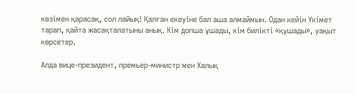көзімен қарасақ, сол лайық! Қалған екеуіне бал аша алмаймын. Одан кейін Үкімет тарап, қайта жасақталатыны анық. Кім допша ұшады, кім билікті «құшады», уақыт көрсетер.

Алда вице-президент, премьер-министр мен Халық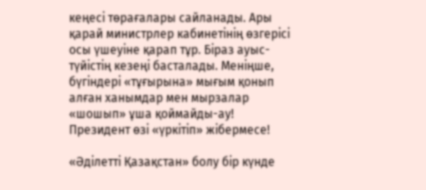кеңесі төрағалары сайланады. Ары қарай министрлер кабинетінің өзгерісі осы үшеуіне қарап тұр. Біраз ауыс-түйістің кезеңі басталады. Меніңше, бүгіндері «тұғырына» мығым қонып алған ханымдар мен мырзалар «шошып» ұша қоймайды-ау! Президент өзі «үркітіп» жібермесе!

«Әділетті Қазақстан» болу бір күнде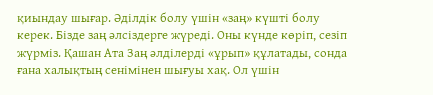қиындау шығар. Әділдік болу үшін «заң» күшті болу керек. Бізде заң әлсіздерге жүреді. Оны күнде көріп, сезіп жүрміз. Қашан Ата Заң әлділерді «ұрып» құлатады, сонда ғана халықтың сенімінен шығуы хақ. Ол үшін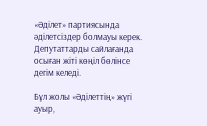«Әділет» партиясында әділетсіздер болмауы керек. Депутаттарды сайлағанда осыған жіті көңіл бөлінсе дегім келеді.

Бұл жолы «Әділеттің» жүгі ауыр,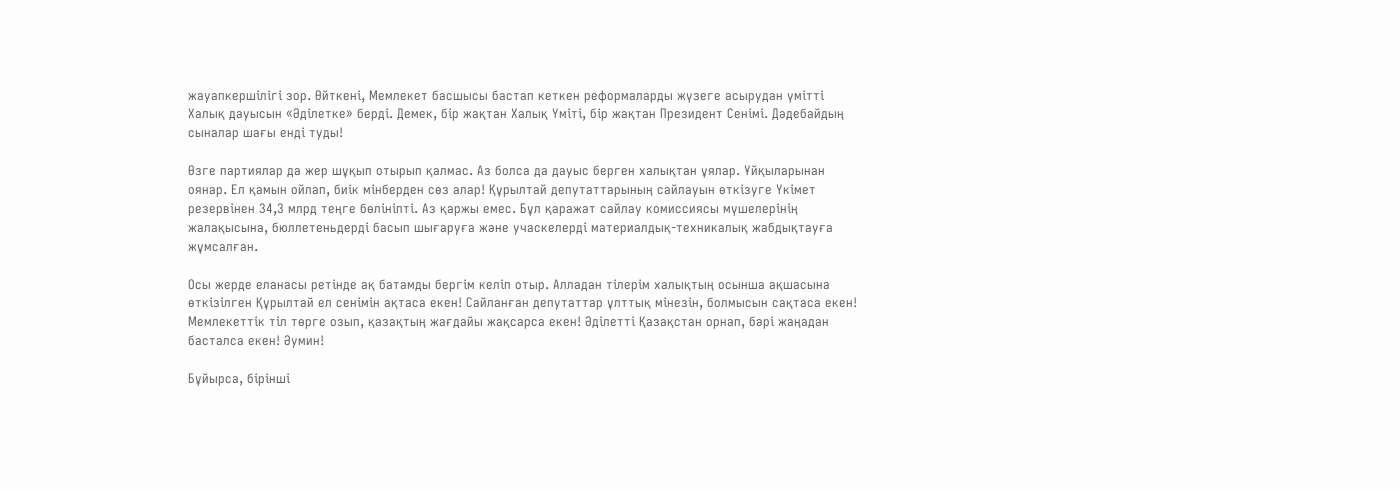жауапкершілігі зор. Өйткені, Мемлекет басшысы бастап кеткен реформаларды жүзеге асырудан үмітті Халық дауысын «Әділетке» берді. Демек, бір жақтан Халық Үміті, бір жақтан Президент Сенімі. Дәдебайдың сыналар шағы енді туды!

Өзге партиялар да жер шұқып отырып қалмас. Аз болса да дауыс берген халықтан ұялар. Ұйқыларынан оянар. Ел қамын ойлап, биік мінберден сөз алар! Құрылтай депутаттарының сайлауын өткізуге Үкімет резервінен 34,3 млрд теңге бөлініпті. Аз қаржы емес. Бұл қаражат сайлау комиссиясы мүшелерінің жалақысына, бюллетеньдерді басып шығаруға және учаскелерді материалдық-техникалық жабдықтауға жұмсалған.

Осы жерде еланасы ретінде ақ батамды бергім келіп отыр. Алладан тілерім халықтың осынша ақшасына өткізілген Құрылтай ел сенімін ақтаса екен! Сайланған депутаттар ұлттық мінезін, болмысын сақтаса екен! Мемлекеттік тіл төрге озып, қазақтың жағдайы жақсарса екен! Әділетті Қазақстан орнап, бәрі жаңадан басталса екен! Әумин!

Бұйырса, бірінші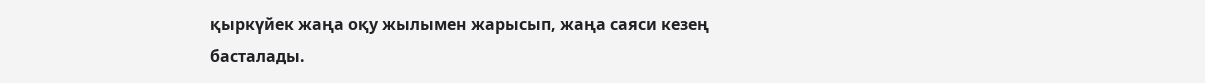қыркүйек жаңа оқу жылымен жарысып, жаңа саяси кезең басталады.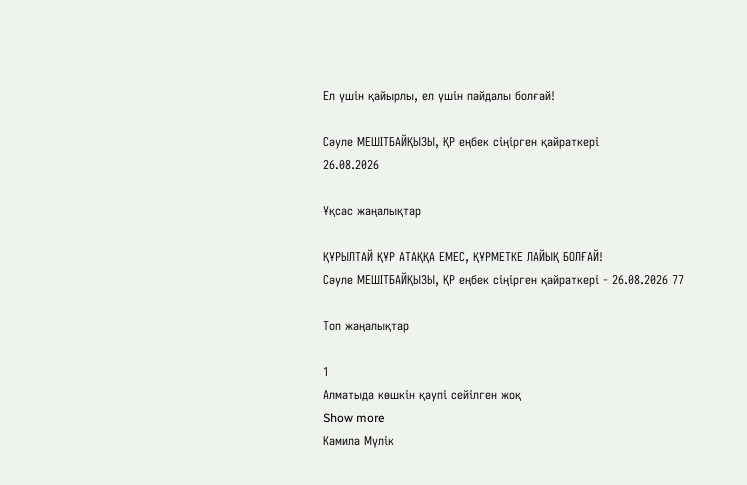Ел үшін қайырлы, ел үшін пайдалы болғай!

Сәуле МЕШІТБАЙҚЫЗЫ, ҚР еңбек сіңірген қайраткері
26.08.2026

Ұқсас жаңалықтар

ҚҰРЫЛТАЙ ҚҰР АТАҚҚА ЕМЕС, ҚҰРМЕТКЕ ЛАЙЫҚ БОЛҒАЙ!
Сәуле МЕШІТБАЙҚЫЗЫ, ҚР еңбек сіңірген қайраткері - 26.08.2026 77

Топ жаңалықтар

1
Алматыда көшкін қаупі сейілген жоқ
Show more
Камила Мүлік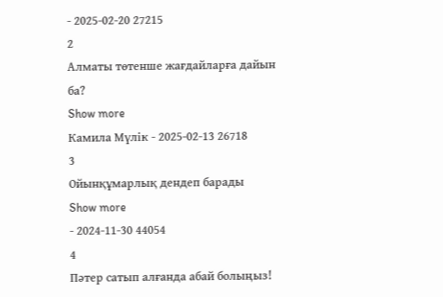- 2025-02-20 27215
2
Алматы төтенше жағдайларға дайын ба?
Show more
Камила Мүлік - 2025-02-13 26718
3
Ойынқұмарлық дендеп барады
Show more
- 2024-11-30 44054
4
Пәтер сатып алғанда абай болыңыз!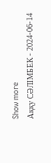Show more
Аққу СӘЛІМБЕК - 2024-06-14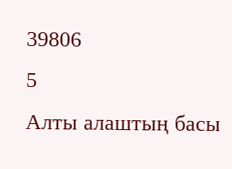39806
5
Алты алаштың басы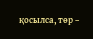қосылса, төр –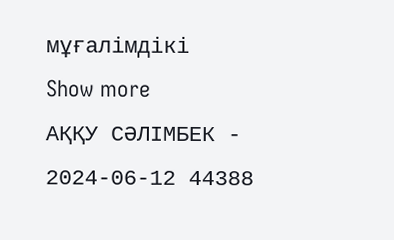мұғалімдікі
Show more
АҚҚУ СӘЛІМБЕК - 2024-06-12 44388